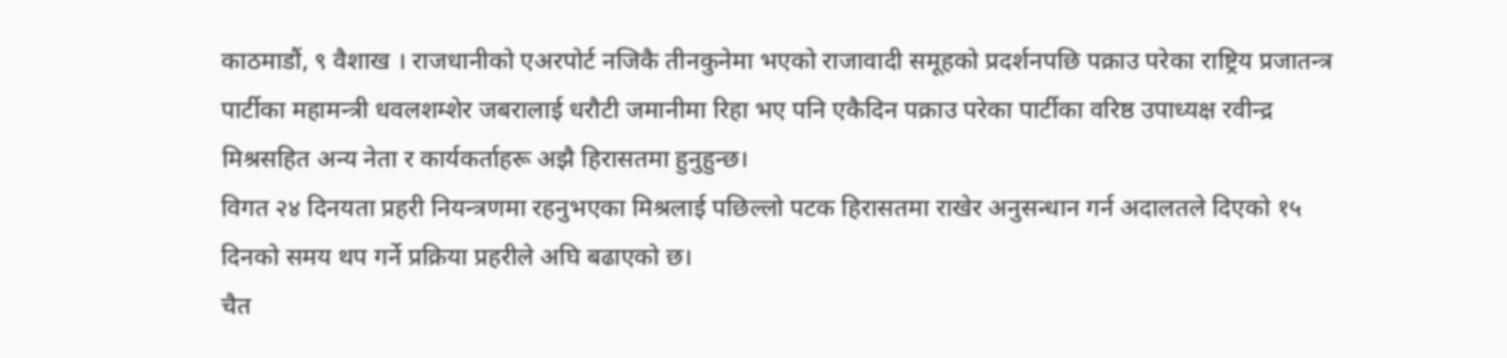काठमाडौं, ९ वैशाख । राजधानीको एअरपोर्ट नजिकै तीनकुनेमा भएको राजावादी समूहको प्रदर्शनपछि पक्राउ परेका राष्ट्रिय प्रजातन्त्र पार्टीका महामन्त्री धवलशम्शेर जबरालाई धरौटी जमानीमा रिहा भए पनि एकैदिन पक्राउ परेका पार्टीका वरिष्ठ उपाध्यक्ष रवीन्द्र मिश्रसहित अन्य नेता र कार्यकर्ताहरू अझै हिरासतमा हुनुहुन्छ।
विगत २४ दिनयता प्रहरी नियन्त्रणमा रहनुभएका मिश्रलाई पछिल्लो पटक हिरासतमा राखेर अनुसन्धान गर्न अदालतले दिएको १५ दिनको समय थप गर्ने प्रक्रिया प्रहरीले अघि बढाएको छ।
चैत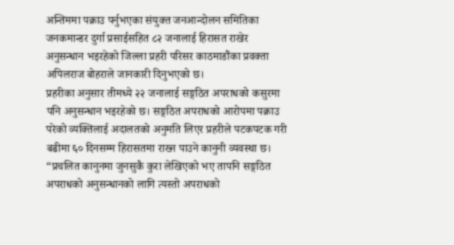अन्तिममा पक्राउ पर्नुभएका संयुक्त जनआन्दोलन समितिका जनकमान्डर दुर्गा प्रसाईसहित ८२ जनालाई हिरासत राखेर अनुसन्धान भइरहेको जिल्ला प्रहरी परिसर काठमाडौंका प्रवक्ता अपिलराज बोहराले जानकारी दिनुभएको छ।
प्रहरीका अनुसार तीमध्ये २२ जनालाई सङ्गठित अपराधको कसुरमा पनि अनुसन्धान भइरहेको छ। सङ्गठित अपराधको आरोपमा पक्राउ परेको व्यक्तिलाई अदालतको अनुमति लिएर प्रहरीले पटकपटक गरी बढीमा ६० दिनसम्म हिरासतमा राख्न पाउने कानुनी व्यवस्था छ।
“प्रचलित कानुनमा जुनसुकै कुरा लेखिएको भए तापनि सङ्गठित अपराधको अनुसन्धानको लागि त्यस्तो अपराधको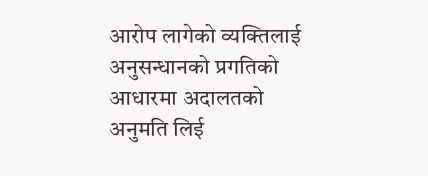आरोप लागेको व्यक्तिलाई अनुसन्धानको प्रगतिको आधारमा अदालतको अनुमति लिई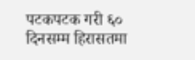पटकपटक गरी ६० दिनसम्म हिरासतमा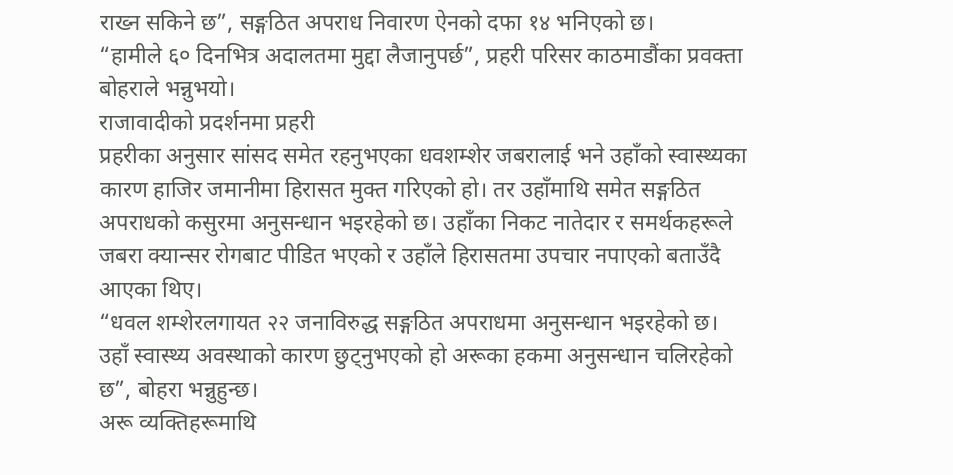राख्न सकिने छ”, सङ्गठित अपराध निवारण ऐनको दफा १४ भनिएको छ।
“हामीले ६० दिनभित्र अदालतमा मुद्दा लैजानुपर्छ”, प्रहरी परिसर काठमाडौंका प्रवक्ता बोहराले भन्नुभयो।
राजावादीको प्रदर्शनमा प्रहरी
प्रहरीका अनुसार सांसद समेत रहनुभएका धवशम्शेर जबरालाई भने उहाँको स्वास्थ्यका कारण हाजिर जमानीमा हिरासत मुक्त गरिएको हो। तर उहाँमाथि समेत सङ्गठित अपराधको कसुरमा अनुसन्धान भइरहेको छ। उहाँका निकट नातेदार र समर्थकहरूले जबरा क्यान्सर रोगबाट पीडित भएको र उहाँले हिरासतमा उपचार नपाएको बताउँदै आएका थिए।
“धवल शम्शेरलगायत २२ जनाविरुद्ध सङ्गठित अपराधमा अनुसन्धान भइरहेको छ। उहाँ स्वास्थ्य अवस्थाको कारण छुट्नुभएको हो अरूका हकमा अनुसन्धान चलिरहेको छ”, बोहरा भन्नुहुन्छ।
अरू व्यक्तिहरूमाथि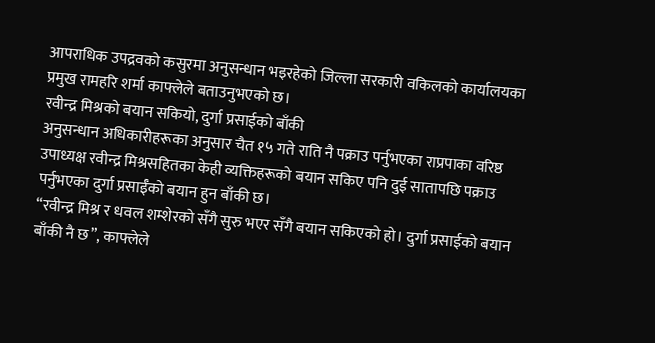आपराधिक उपद्रवको कसुरमा अनुसन्धान भइरहेको जिल्ला सरकारी वकिलको कार्यालयका प्रमुख रामहरि शर्मा काफ्लेले बताउनुभएको छ।
रवीन्द्र मिश्रको बयान सकियो, दुर्गा प्रसाईको बाँकी
अनुसन्धान अधिकारीहरूका अनुसार चैत १५ गते राति नै पक्राउ पर्नुभएका राप्रपाका वरिष्ठ उपाध्यक्ष रवीन्द्र मिश्रसहितका केही व्यक्तिहरूको बयान सकिए पनि दुई सातापछि पक्राउ पर्नुभएका दुर्गा प्रसाईँको बयान हुन बाँकी छ।
“रवीन्द्र मिश्र र धवल शम्शेरको सँगै सुरु भएर सँगै बयान सकिएको हो। दुर्गा प्रसाईको बयान बाँकी नै छ”, काफ्लेले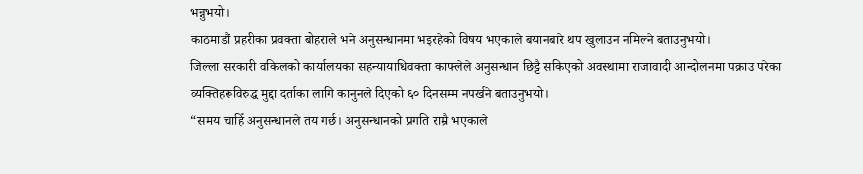भन्नुभयो।
काठमाडौं प्रहरीका प्रवक्ता बोहराले भने अनुसन्धानमा भइरहेको विषय भएकाले बयानबारे थप खुलाउन नमिल्ने बताउनुभयो।
जिल्ला सरकारी वकिलको कार्यालयका सहन्यायाधिवक्ता काफ्लेले अनुसन्धान छिट्टै सकिएको अवस्थामा राजावादी आन्दोलनमा पक्राउ परेका व्यक्तिहरूविरुद्ध मुद्दा दर्ताका लागि कानुनले दिएको ६० दिनसम्म नपर्खने बताउनुभयो।
“समय चाहिँ अनुसन्धानले तय गर्छ। अनुसन्धानको प्रगति राम्रै भएकाले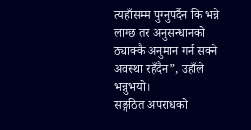त्यहाँसम्म पुग्नुपर्दैन कि भन्ने लाग्छ तर अनुसन्धानको ठ्याक्कै अनुमान गर्न सक्ने अवस्था रहँदैन”, उहाँले भन्नुभयो।
सङ्गठित अपराधको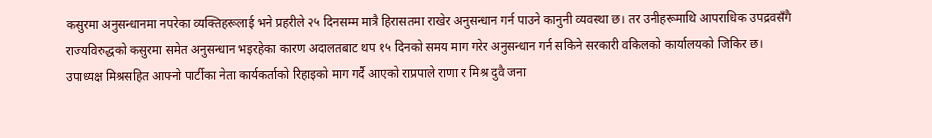कसुरमा अनुसन्धानमा नपरेका व्यक्तिहरूलाई भने प्रहरीले २५ दिनसम्म मात्रै हिरासतमा राखेर अनुसन्धान गर्न पाउने कानुनी व्यवस्था छ। तर उनीहरूमाथि आपराधिक उपद्रवसँगै राज्यविरुद्धको कसुरमा समेत अनुसन्धान भइरहेका कारण अदालतबाट थप १५ दिनको समय माग गरेर अनुसन्धान गर्न सकिने सरकारी वकिलको कार्यालयको जिकिर छ।
उपाध्यक्ष मिश्रसहित आफ्नो पार्टीका नेता कार्यकर्ताको रिहाइको माग गर्दै आएको राप्रपाले राणा र मिश्र दुवै जना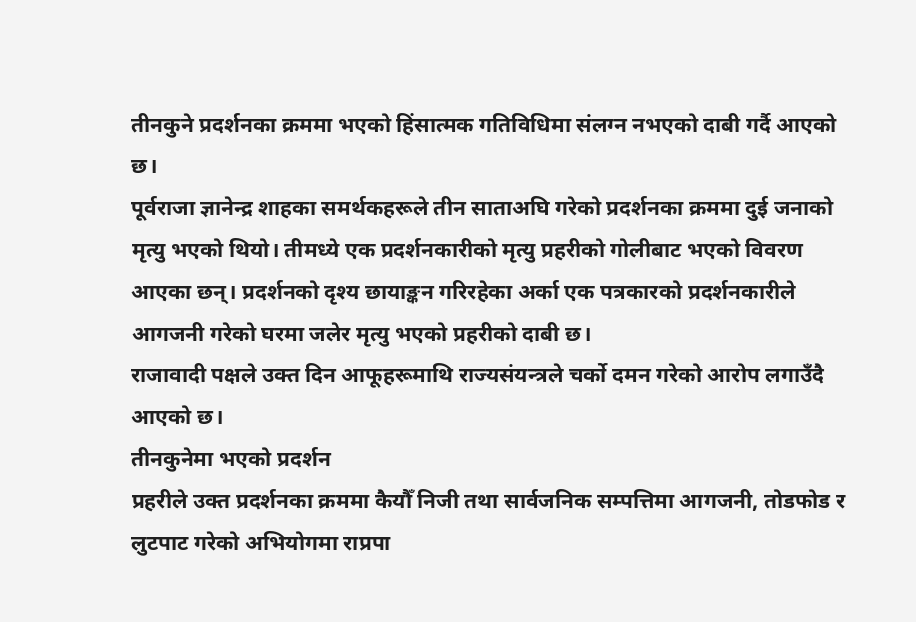तीनकुने प्रदर्शनका क्रममा भएको हिंसात्मक गतिविधिमा संलग्न नभएको दाबी गर्दै आएको छ।
पूर्वराजा ज्ञानेन्द्र शाहका समर्थकहरूले तीन साताअघि गरेको प्रदर्शनका क्रममा दुई जनाको मृत्यु भएको थियो। तीमध्ये एक प्रदर्शनकारीको मृत्यु प्रहरीको गोलीबाट भएको विवरण आएका छन्। प्रदर्शनको दृश्य छायाङ्कन गरिरहेका अर्का एक पत्रकारको प्रदर्शनकारीले आगजनी गरेको घरमा जलेर मृत्यु भएको प्रहरीको दाबी छ।
राजावादी पक्षले उक्त दिन आफूहरूमाथि राज्यसंयन्त्रले चर्को दमन गरेको आरोप लगाउँदै आएको छ।
तीनकुनेमा भएको प्रदर्शन
प्रहरीले उक्त प्रदर्शनका क्रममा कैयौँ निजी तथा सार्वजनिक सम्पत्तिमा आगजनी, तोडफोड र लुटपाट गरेको अभियोगमा राप्रपा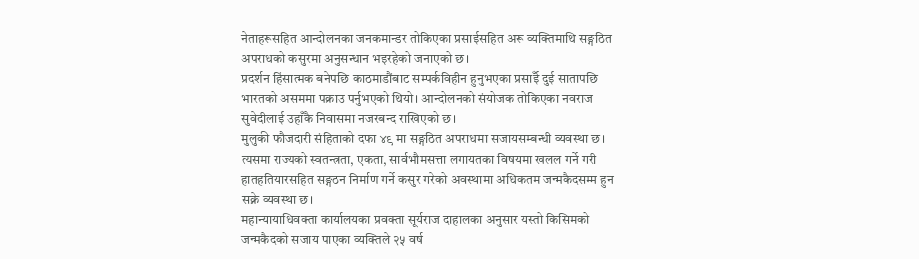नेताहरूसहित आन्दोलनका जनकमान्डर तोकिएका प्रसाईसहित अरू व्यक्तिमाथि सङ्गठित अपराधको कसुरमा अनुसन्धान भइरहेको जनाएको छ।
प्रदर्शन हिंसात्मक बनेपछि काठमाडौंबाट सम्पर्कविहीन हुनुभएका प्रसाईँ दुई सातापछि भारतको असममा पक्राउ पर्नुभएको थियो। आन्दोलनको संयोजक तोकिएका नवराज सुवेदीलाई उहाँकै निवासमा नजरबन्द राखिएको छ।
मुलुकी फौजदारी संहिताको दफा ४९ मा सङ्गठित अपराधमा सजायसम्बन्धी व्यवस्था छ। त्यसमा राज्यको स्वतन्त्रता, एकता, सार्वभौमसत्ता लगायतका विषयमा खलल गर्ने गरी हातहतियारसहित सङ्गठन निर्माण गर्ने कसुर गरेको अवस्थामा अधिकतम जन्मकैदसम्म हुन सक्ने व्यवस्था छ।
महान्यायाधिवक्ता कार्यालयका प्रवक्ता सूर्यराज दाहालका अनुसार यस्तो किसिमको जन्मकैदको सजाय पाएका व्यक्तिले २५ वर्ष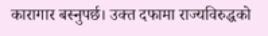कारागार बस्नुपर्छ। उक्त दफामा राज्यविरुद्धको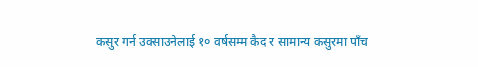कसुर गर्न उक्साउनेलाई १० वर्षसम्म कैद र सामान्य कसुरमा पाँच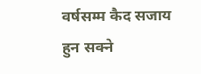वर्षसम्म कैद सजाय हुन सक्ने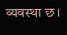व्यवस्था छ।